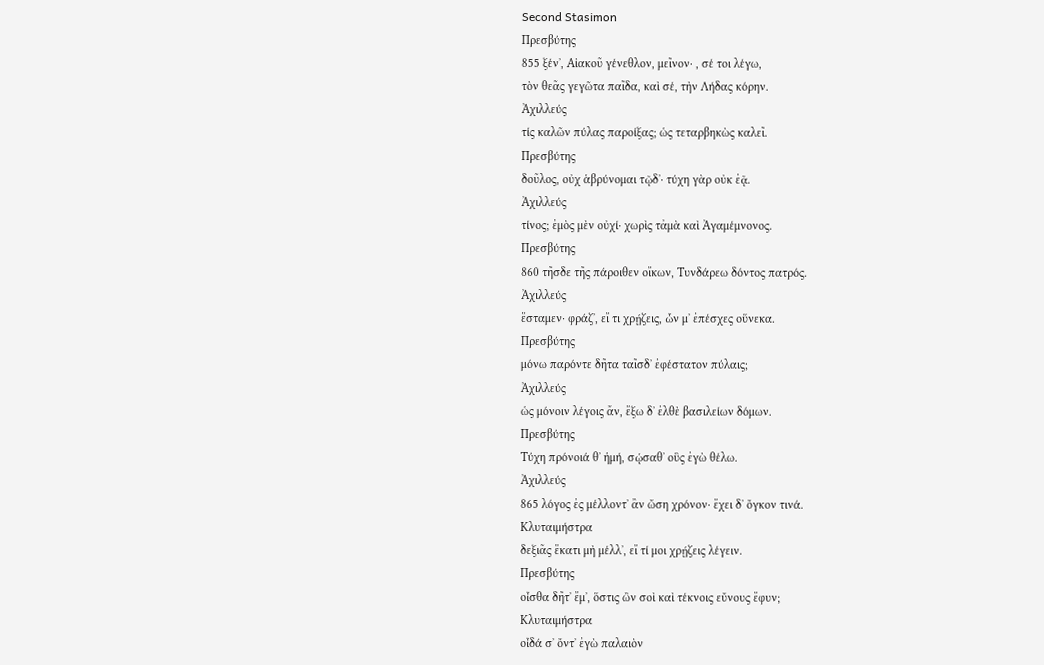Second Stasimon
Πρεσβύτης
855 ξένʼ, Αἰακοῦ γένεθλον, μεῖνον· , σέ τοι λέγω,
τὸν θεᾶς γεγῶτα παῖδα, καὶ σέ, τὴν Λήδας κόρην.
Ἀχιλλεύς
τίς καλῶν πύλας παροίξας; ὡς τεταρβηκὼς καλεῖ.
Πρεσβύτης
δοῦλος, οὐχ ἁβρύνομαι τῷδʼ· τύχη γὰρ οὐκ ἐᾷ.
Ἀχιλλεύς
τίνος; ἐμὸς μὲν οὐχί· χωρὶς τἀμὰ καὶ Ἀγαμέμνονος.
Πρεσβύτης
860 τῆσδε τῆς πάροιθεν οἴκων, Τυνδάρεω δόντος πατρός.
Ἀχιλλεύς
ἕσταμεν· φράζʼ, εἴ τι χρῄζεις, ὧν μʼ ἐπέσχες οὕνεκα.
Πρεσβύτης
μόνω παρόντε δῆτα ταῖσδʼ ἐφέστατον πύλαις;
Ἀχιλλεύς
ὡς μόνοιν λέγοις ἄν, ἔξω δʼ ἐλθὲ βασιλείων δόμων.
Πρεσβύτης
Τύχη πρόνοιά θʼ ἡμή, σῴσαθʼ οὓς ἐγὼ θέλω.
Ἀχιλλεύς
865 λόγος ἐς μέλλοντʼ ἂν ὤση χρόνον· ἔχει δʼ ὄγκον τινά.
Κλυταιμήστρα
δεξιᾶς ἕκατι μὴ μέλλʼ, εἴ τί μοι χρῄζεις λέγειν.
Πρεσβύτης
οἶσθα δῆτʼ ἔμʼ, ὅστις ὢν σοὶ καὶ τέκνοις εὔνους ἔφυν;
Κλυταιμήστρα
οἶδά σʼ ὄντʼ ἐγὼ παλαιὸν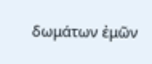δωμάτων ἐμῶν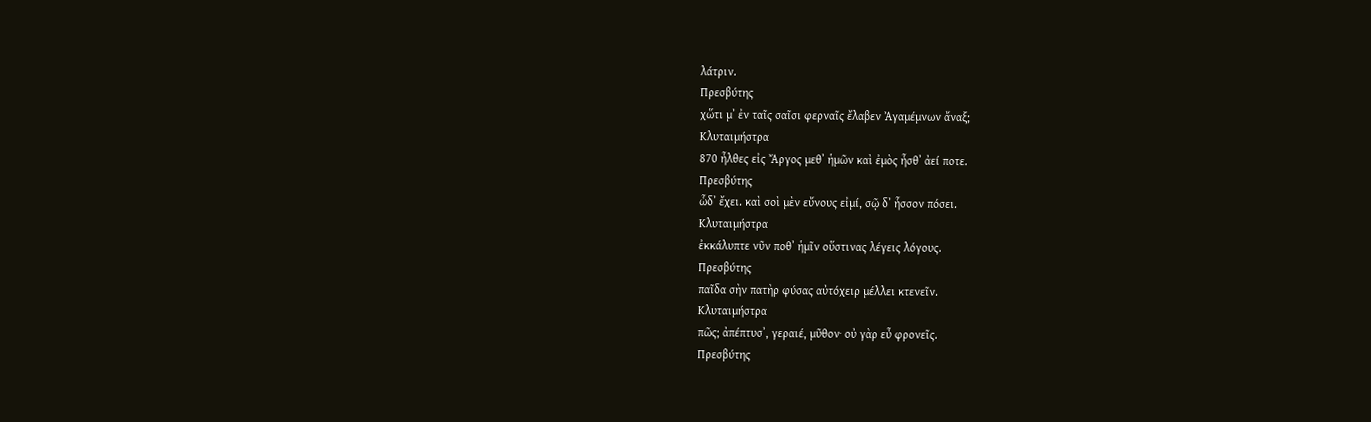λάτριν.
Πρεσβύτης
χὥτι μʼ ἐν ταῖς σαῖσι φερναῖς ἔλαβεν Ἀγαμέμνων ἄναξ;
Κλυταιμήστρα
870 ἦλθες εἰς Ἄργος μεθʼ ἡμῶν καὶ ἐμὸς ἦσθʼ ἀεί ποτε.
Πρεσβύτης
ὧδʼ ἔχει. καὶ σοὶ μὲν εὔνους εἰμί, σῷ δʼ ἧσσον πόσει.
Κλυταιμήστρα
ἐκκάλυπτε νῦν ποθʼ ἡμῖν οὕστινας λέγεις λόγους.
Πρεσβύτης
παῖδα σὴν πατὴρ φύσας αὐτόχειρ μέλλει κτενεῖν.
Κλυταιμήστρα
πῶς; ἀπέπτυσʼ, γεραιέ, μῦθον· οὐ γὰρ εὖ φρονεῖς.
Πρεσβύτης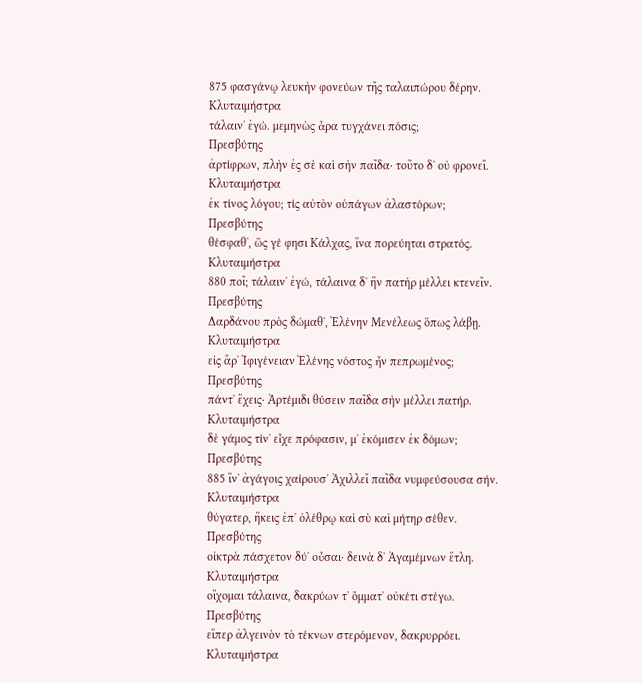875 φασγάνῳ λευκὴν φονεύων τῆς ταλαιπώρου δέρην.
Κλυταιμήστρα
τάλαινʼ ἐγώ. μεμηνὼς ἆρα τυγχάνει πόσις;
Πρεσβύτης
ἀρτίφρων, πλὴν ἐς σὲ καὶ σὴν παῖδα· τοῦτο δʼ οὐ φρονεῖ.
Κλυταιμήστρα
ἐκ τίνος λόγου; τίς αὐτὸν οὑπάγων ἀλαστόρων;
Πρεσβύτης
θέσφαθʼ, ὥς γέ φησι Κάλχας, ἵνα πορεύηται στρατός.
Κλυταιμήστρα
880 ποῖ; τάλαινʼ ἐγώ, τάλαινα δʼ ἣν πατὴρ μέλλει κτενεῖν.
Πρεσβύτης
Δαρδάνου πρὸς δώμαθʼ, Ἑλένην Μενέλεως ὅπως λάβῃ.
Κλυταιμήστρα
εἰς ἄρʼ Ἰφιγένειαν Ἑλένης νόστος ἦν πεπρωμένος;
Πρεσβύτης
πάντʼ ἔχεις· Ἀρτέμιδι θύσειν παῖδα σὴν μέλλει πατήρ.
Κλυταιμήστρα
δὲ γάμος τίνʼ εἶχε πρόφασιν, μʼ ἐκόμισεν ἐκ δόμων;
Πρεσβύτης
885 ἵνʼ ἀγάγοις χαίρουσʼ Ἀχιλλεῖ παῖδα νυμφεύσουσα σήν.
Κλυταιμήστρα
θύγατερ, ἥκεις ἐπʼ ὀλέθρῳ καὶ σὺ καὶ μήτηρ σέθεν.
Πρεσβύτης
οἰκτρὰ πάσχετον δύʼ οὖσαι· δεινὰ δʼ Ἀγαμέμνων ἔτλη.
Κλυταιμήστρα
οἴχομαι τάλαινα, δακρύων τʼ ὄμματʼ οὐκέτι στέγω.
Πρεσβύτης
εἴπερ ἀλγεινὸν τὸ τέκνων στερόμενον, δακρυρρόει.
Κλυταιμήστρα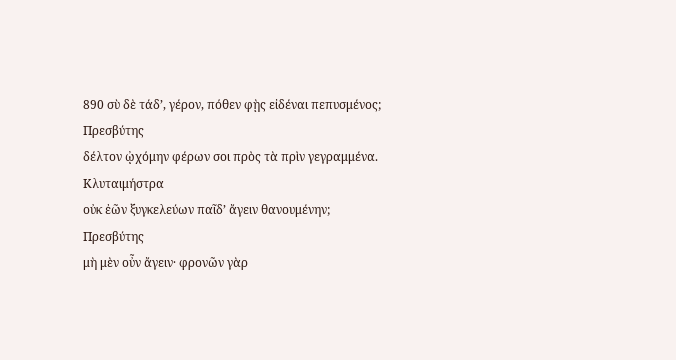890 σὺ δὲ τάδʼ, γέρον, πόθεν φῂς εἰδέναι πεπυσμένος;
Πρεσβύτης
δέλτον ᾠχόμην φέρων σοι πρὸς τὰ πρὶν γεγραμμένα.
Κλυταιμήστρα
οὐκ ἐῶν ξυγκελεύων παῖδʼ ἄγειν θανουμένην;
Πρεσβύτης
μὴ μὲν οὖν ἄγειν· φρονῶν γὰρ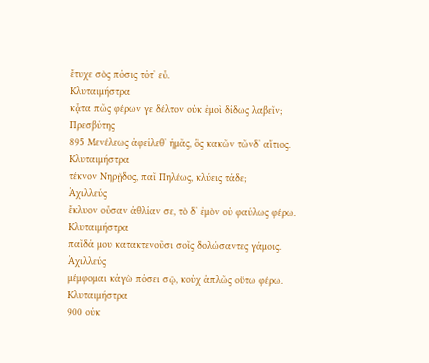ἔτυχε σὸς πόσις τότʼ εὖ.
Κλυταιμήστρα
κᾆτα πῶς φέρων γε δέλτον οὐκ ἐμοὶ δίδως λαβεῖν;
Πρεσβύτης
895 Μενέλεως ἀφείλεθʼ ἡμᾶς, ὃς κακῶν τῶνδʼ αἴτιος.
Κλυταιμήστρα
τέκνον Νηρῇδος, παῖ Πηλέως, κλύεις τάδε;
Ἀχιλλεύς
ἔκλυον οὖσαν ἀθλίαν σε, τὸ δʼ ἐμὸν οὐ φαύλως φέρω.
Κλυταιμήστρα
παῖδά μου κατακτενοῦσι σοῖς δολώσαντες γάμοις.
Ἀχιλλεύς
μέμφομαι κἀγὼ πόσει σῷ, κοὐχ ἁπλῶς οὕτω φέρω.
Κλυταιμήστρα
900 οὐκ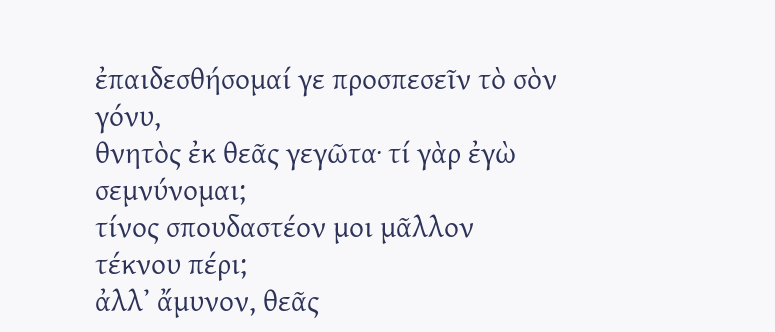ἐπαιδεσθήσομαί γε προσπεσεῖν τὸ σὸν γόνυ,
θνητὸς ἐκ θεᾶς γεγῶτα· τί γὰρ ἐγὼ σεμνύνομαι;
τίνος σπουδαστέον μοι μᾶλλον τέκνου πέρι;
ἀλλʼ ἄμυνον, θεᾶς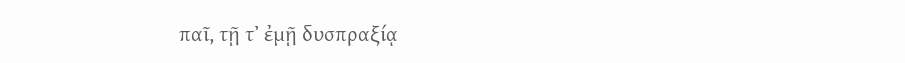παῖ, τῇ τʼ ἐμῇ δυσπραξίᾳ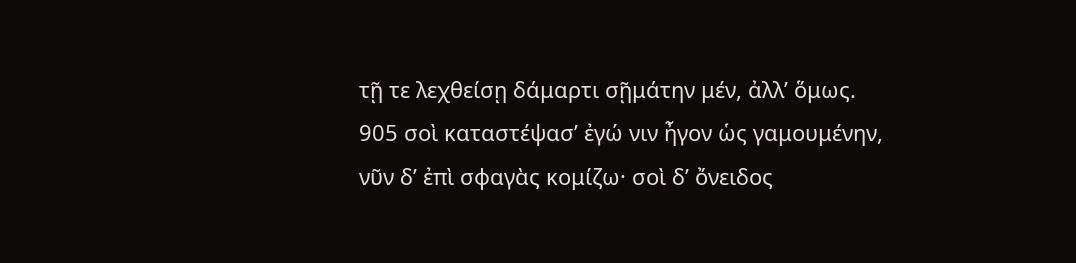τῇ τε λεχθείσῃ δάμαρτι σῇμάτην μέν, ἀλλʼ ὅμως.
905 σοὶ καταστέψασʼ ἐγώ νιν ἦγον ὡς γαμουμένην,
νῦν δʼ ἐπὶ σφαγὰς κομίζω· σοὶ δʼ ὄνειδος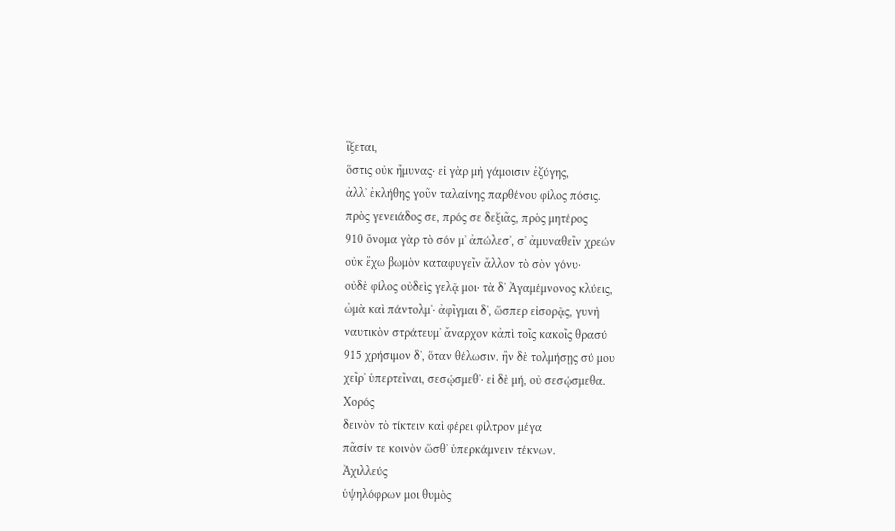ἵξεται,
ὅστις οὐκ ἤμυνας· εἰ γὰρ μὴ γάμοισιν ἐζύγης,
ἀλλʼ ἐκλήθης γοῦν ταλαίνης παρθένου φίλος πόσις.
πρὸς γενειάδος σε, πρός σε δεξιᾶς, πρὸς μητέρος
910 ὄνομα γὰρ τὸ σόν μʼ ἀπώλεσʼ, σʼ ἀμυναθεῖν χρεών
οὐκ ἔχω βωμὸν καταφυγεῖν ἄλλον τὸ σὸν γόνυ·
οὐδὲ φίλος οὐδεὶς γελᾷ μοι· τὰ δʼ Ἀγαμέμνονος κλύεις,
ὠμὰ καὶ πάντολμʼ· ἀφῖγμαι δʼ, ὥσπερ εἰσορᾷς, γυνὴ
ναυτικὸν στράτευμʼ ἄναρχον κἀπὶ τοῖς κακοῖς θρασύ
915 χρήσιμον δʼ, ὅταν θέλωσιν. ἢν δὲ τολμήσῃς σύ μου
χεῖρʼ ὑπερτεῖναι, σεσῴσμεθʼ· εἰ δὲ μή, οὐ σεσῴσμεθα.
Χορός
δεινὸν τὸ τίκτειν καὶ φέρει φίλτρον μέγα
πᾶσίν τε κοινὸν ὥσθʼ ὑπερκάμνειν τέκνων.
Ἀχιλλεύς
ὑψηλόφρων μοι θυμὸς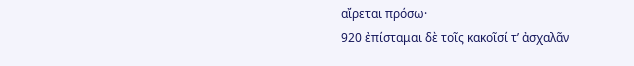αἴρεται πρόσω·
920 ἐπίσταμαι δὲ τοῖς κακοῖσί τʼ ἀσχαλᾶν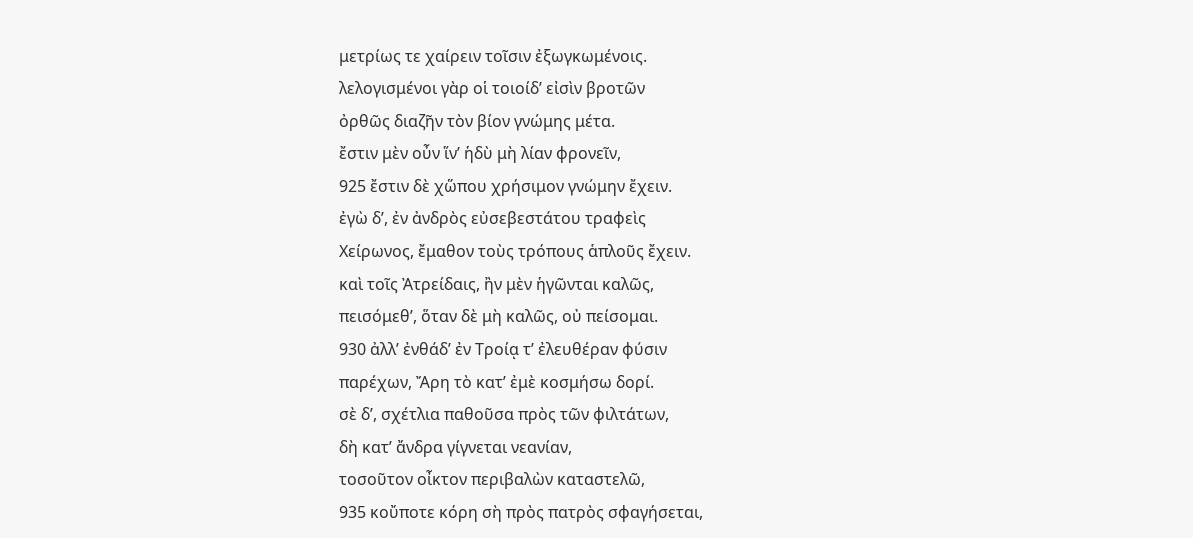μετρίως τε χαίρειν τοῖσιν ἐξωγκωμένοις.
λελογισμένοι γὰρ οἱ τοιοίδʼ εἰσὶν βροτῶν
ὀρθῶς διαζῆν τὸν βίον γνώμης μέτα.
ἔστιν μὲν οὖν ἵνʼ ἡδὺ μὴ λίαν φρονεῖν,
925 ἔστιν δὲ χὥπου χρήσιμον γνώμην ἔχειν.
ἐγὼ δʼ, ἐν ἀνδρὸς εὐσεβεστάτου τραφεὶς
Χείρωνος, ἔμαθον τοὺς τρόπους ἁπλοῦς ἔχειν.
καὶ τοῖς Ἀτρείδαις, ἢν μὲν ἡγῶνται καλῶς,
πεισόμεθʼ, ὅταν δὲ μὴ καλῶς, οὐ πείσομαι.
930 ἀλλʼ ἐνθάδʼ ἐν Τροίᾳ τʼ ἐλευθέραν φύσιν
παρέχων, Ἄρη τὸ κατʼ ἐμὲ κοσμήσω δορί.
σὲ δʼ, σχέτλια παθοῦσα πρὸς τῶν φιλτάτων,
δὴ κατʼ ἄνδρα γίγνεται νεανίαν,
τοσοῦτον οἶκτον περιβαλὼν καταστελῶ,
935 κοὔποτε κόρη σὴ πρὸς πατρὸς σφαγήσεται,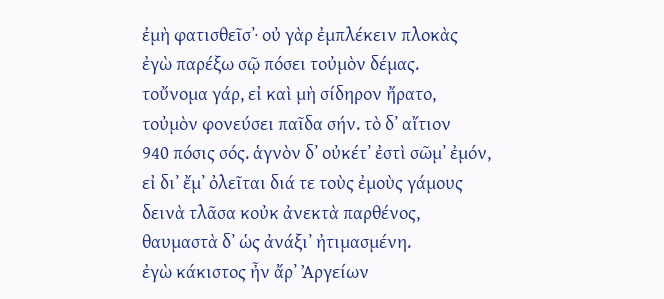ἐμὴ φατισθεῖσʼ· οὐ γὰρ ἐμπλέκειν πλοκὰς
ἐγὼ παρέξω σῷ πόσει τοὐμὸν δέμας.
τοὔνομα γάρ, εἰ καὶ μὴ σίδηρον ἤρατο,
τοὐμὸν φονεύσει παῖδα σήν. τὸ δʼ αἴτιον
940 πόσις σός. ἁγνὸν δʼ οὐκέτʼ ἐστὶ σῶμʼ ἐμόν,
εἰ διʼ ἔμʼ ὀλεῖται διά τε τοὺς ἐμοὺς γάμους
δεινὰ τλᾶσα κοὐκ ἀνεκτὰ παρθένος,
θαυμαστὰ δʼ ὡς ἀνάξιʼ ἠτιμασμένη.
ἐγὼ κάκιστος ἦν ἄρʼ Ἀργείων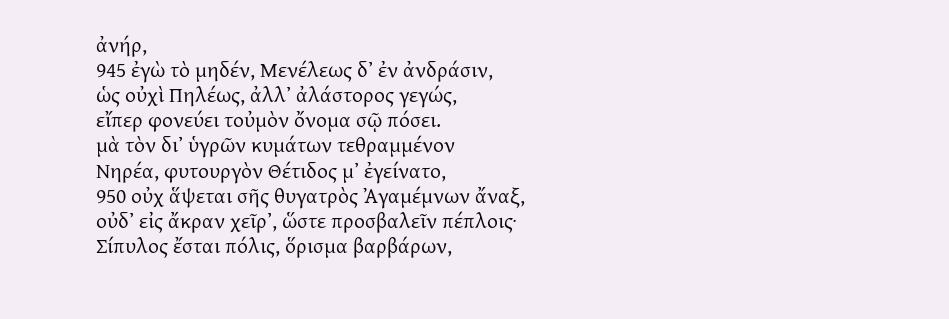ἀνήρ,
945 ἐγὼ τὸ μηδέν, Μενέλεως δʼ ἐν ἀνδράσιν,
ὡς οὐχὶ Πηλέως, ἀλλʼ ἀλάστορος γεγώς,
εἴπερ φονεύει τοὐμὸν ὄνομα σῷ πόσει.
μὰ τὸν διʼ ὑγρῶν κυμάτων τεθραμμένον
Νηρέα, φυτουργὸν Θέτιδος μʼ ἐγείνατο,
950 οὐχ ἅψεται σῆς θυγατρὸς Ἀγαμέμνων ἄναξ,
οὐδʼ εἰς ἄκραν χεῖρʼ, ὥστε προσβαλεῖν πέπλοις·
Σίπυλος ἔσται πόλις, ὅρισμα βαρβάρων,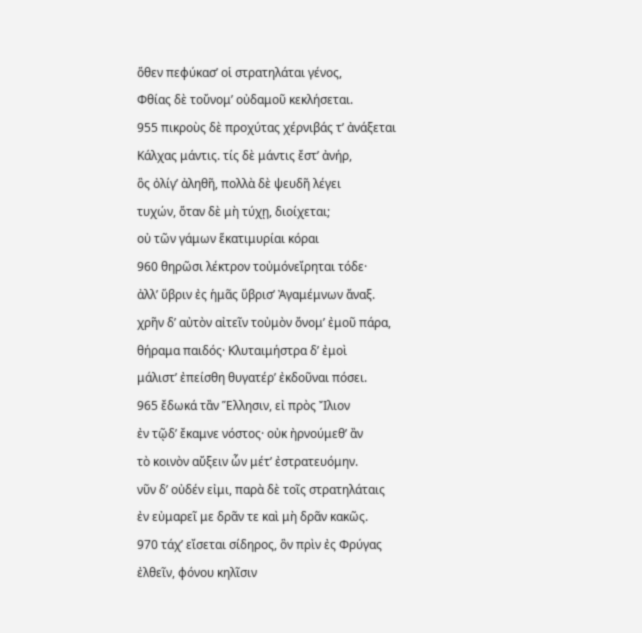ὅθεν πεφύκασʼ οἱ στρατηλάται γένος,
Φθίας δὲ τοὔνομʼ οὐδαμοῦ κεκλήσεται.
955 πικροὺς δὲ προχύτας χέρνιβάς τʼ ἀνάξεται
Κάλχας μάντις. τίς δὲ μάντις ἔστʼ ἀνήρ,
ὃς ὀλίγʼ ἀληθῆ, πολλὰ δὲ ψευδῆ λέγει
τυχών, ὅταν δὲ μὴ τύχῃ, διοίχεται;
οὐ τῶν γάμων ἕκατιμυρίαι κόραι
960 θηρῶσι λέκτρον τοὐμόνεἴρηται τόδε·
ἀλλʼ ὕβριν ἐς ἡμᾶς ὕβρισʼ Ἀγαμέμνων ἄναξ.
χρῆν δʼ αὐτὸν αἰτεῖν τοὐμὸν ὄνομʼ ἐμοῦ πάρα,
θήραμα παιδός· Κλυταιμήστρα δʼ ἐμοὶ
μάλιστʼ ἐπείσθη θυγατέρʼ ἐκδοῦναι πόσει.
965 ἔδωκά τἂν Ἕλλησιν, εἰ πρὸς Ἴλιον
ἐν τῷδʼ ἔκαμνε νόστος· οὐκ ἠρνούμεθʼ ἂν
τὸ κοινὸν αὔξειν ὧν μέτʼ ἐστρατευόμην.
νῦν δʼ οὐδέν εἰμι, παρὰ δὲ τοῖς στρατηλάταις
ἐν εὐμαρεῖ με δρᾶν τε καὶ μὴ δρᾶν κακῶς.
970 τάχʼ εἴσεται σίδηρος, ὃν πρὶν ἐς Φρύγας
ἐλθεῖν, φόνου κηλῖσιν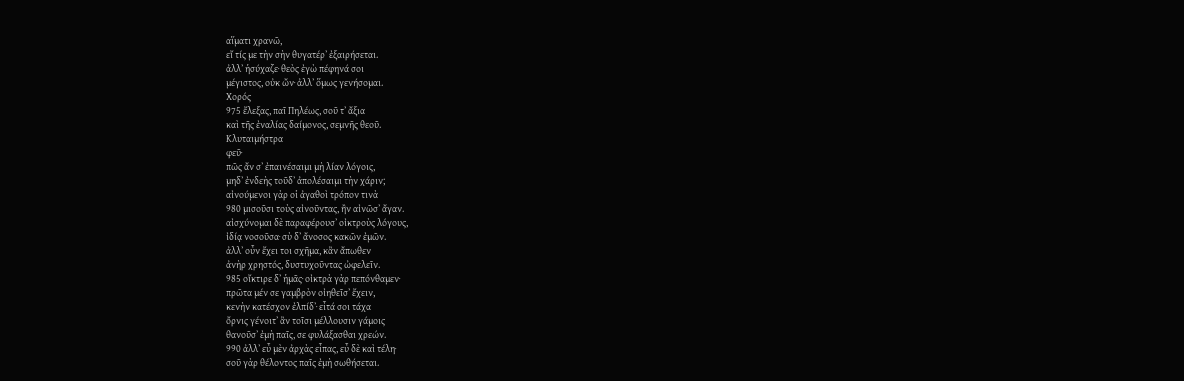αἵματι χρανῶ,
εἴ τίς με τὴν σὴν θυγατέρʼ ἐξαιρήσεται.
ἀλλʼ ἡσύχαζε· θεὸς ἐγὼ πέφηνά σοι
μέγιστος, οὐκ ὤν· ἀλλʼ ὅμως γενήσομαι.
Χορός
975 ἔλεξας, παῖ Πηλέως, σοῦ τʼ ἄξια
καὶ τῆς ἐναλίας δαίμονος, σεμνῆς θεοῦ.
Κλυταιμήστρα
φεῦ·
πῶς ἄν σʼ ἐπαινέσαιμι μὴ λίαν λόγοις,
μηδʼ ἐνδεὴς τοῦδʼ ἀπολέσαιμι τὴν χάριν;
αἰνούμενοι γὰρ οἱ ἀγαθοὶ τρόπον τινὰ
980 μισοῦσι τοὺς αἰνοῦντας, ἢν αἰνῶσʼ ἄγαν.
αἰσχύνομαι δὲ παραφέρουσʼ οἰκτροὺς λόγους,
ἰδίᾳ νοσοῦσα· σὺ δʼ ἄνοσος κακῶν ἐμῶν.
ἀλλʼ οὖν ἔχει τοι σχῆμα, κἂν ἄπωθεν
ἀνὴρ χρηστός, δυστυχοῦντας ὠφελεῖν.
985 οἴκτιρε δʼ ἡμᾶς· οἰκτρὰ γὰρ πεπόνθαμεν·
πρῶτα μέν σε γαμβρὸν οἰηθεῖσʼ ἔχειν,
κενὴν κατέσχον ἐλπίδʼ· εἶτά σοι τάχα
ὄρνις γένοιτʼ ἂν τοῖσι μέλλουσιν γάμοις
θανοῦσʼ ἐμὴ παῖς, σε φυλάξασθαι χρεών.
990 ἀλλʼ εὖ μὲν ἀρχὰς εἶπας, εὖ δὲ καὶ τέλη·
σοῦ γὰρ θέλοντος παῖς ἐμὴ σωθήσεται.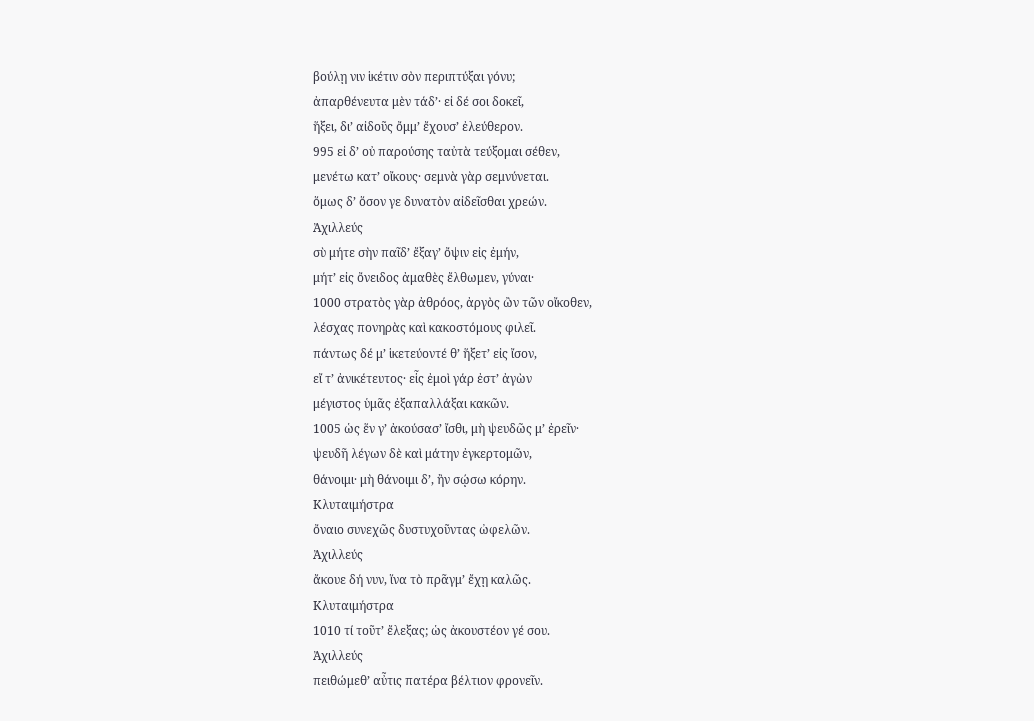βούλῃ νιν ἱκέτιν σὸν περιπτύξαι γόνυ;
ἀπαρθένευτα μὲν τάδʼ· εἰ δέ σοι δοκεῖ,
ἥξει, διʼ αἰδοῦς ὄμμʼ ἔχουσʼ ἐλεύθερον.
995 εἰ δʼ οὐ παρούσης ταὐτὰ τεύξομαι σέθεν,
μενέτω κατʼ οἴκους· σεμνὰ γὰρ σεμνύνεται.
ὅμως δʼ ὅσον γε δυνατὸν αἰδεῖσθαι χρεών.
Ἀχιλλεύς
σὺ μήτε σὴν παῖδʼ ἔξαγʼ ὄψιν εἰς ἐμήν,
μήτʼ εἰς ὄνειδος ἀμαθὲς ἔλθωμεν, γύναι·
1000 στρατὸς γὰρ ἀθρόος, ἀργὸς ὢν τῶν οἴκοθεν,
λέσχας πονηρὰς καὶ κακοστόμους φιλεῖ.
πάντως δέ μʼ ἱκετεύοντέ θʼ ἥξετʼ εἰς ἴσον,
εἴ τʼ ἀνικέτευτος· εἷς ἐμοὶ γάρ ἐστʼ ἀγὼν
μέγιστος ὑμᾶς ἐξαπαλλάξαι κακῶν.
1005 ὡς ἕν γʼ ἀκούσασʼ ἴσθι, μὴ ψευδῶς μʼ ἐρεῖν·
ψευδῆ λέγων δὲ καὶ μάτην ἐγκερτομῶν,
θάνοιμι· μὴ θάνοιμι δʼ, ἢν σῴσω κόρην.
Κλυταιμήστρα
ὄναιο συνεχῶς δυστυχοῦντας ὠφελῶν.
Ἀχιλλεύς
ἄκουε δή νυν, ἵνα τὸ πρᾶγμʼ ἔχῃ καλῶς.
Κλυταιμήστρα
1010 τί τοῦτʼ ἔλεξας; ὡς ἀκουστέον γέ σου.
Ἀχιλλεύς
πειθώμεθʼ αὖτις πατέρα βέλτιον φρονεῖν.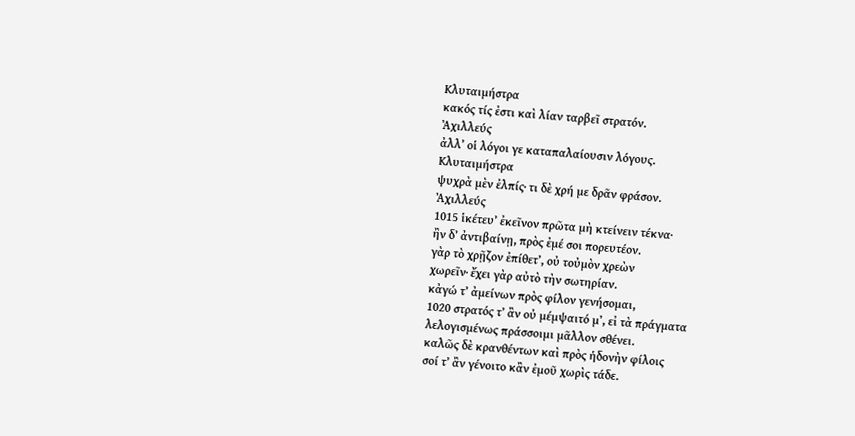Κλυταιμήστρα
κακός τίς ἐστι καὶ λίαν ταρβεῖ στρατόν.
Ἀχιλλεύς
ἀλλʼ οἱ λόγοι γε καταπαλαίουσιν λόγους.
Κλυταιμήστρα
ψυχρὰ μὲν ἐλπίς· τι δὲ χρή με δρᾶν φράσον.
Ἀχιλλεύς
1015 ἱκέτευʼ ἐκεῖνον πρῶτα μὴ κτείνειν τέκνα·
ἢν δʼ ἀντιβαίνῃ, πρὸς ἐμέ σοι πορευτέον.
γὰρ τὸ χρῇζον ἐπίθετʼ, οὐ τοὐμὸν χρεὼν
χωρεῖν· ἔχει γὰρ αὐτὸ τὴν σωτηρίαν.
κἀγώ τʼ ἀμείνων πρὸς φίλον γενήσομαι,
1020 στρατός τʼ ἂν οὐ μέμψαιτό μʼ, εἰ τὰ πράγματα
λελογισμένως πράσσοιμι μᾶλλον σθένει.
καλῶς δὲ κρανθέντων καὶ πρὸς ἡδονὴν φίλοις
σοί τʼ ἂν γένοιτο κἂν ἐμοῦ χωρὶς τάδε.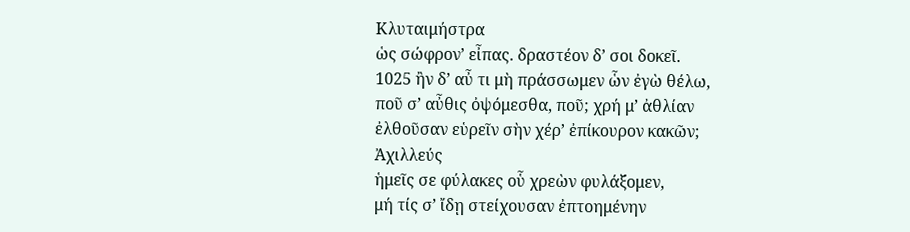Κλυταιμήστρα
ὡς σώφρονʼ εἶπας. δραστέον δʼ σοι δοκεῖ.
1025 ἢν δʼ αὖ τι μὴ πράσσωμεν ὧν ἐγὼ θέλω,
ποῦ σʼ αὖθις ὀψόμεσθα, ποῦ; χρή μʼ ἀθλίαν
ἐλθοῦσαν εὑρεῖν σὴν χέρʼ ἐπίκουρον κακῶν;
Ἀχιλλεύς
ἡμεῖς σε φύλακες οὗ χρεὼν φυλάξομεν,
μή τίς σʼ ἴδῃ στείχουσαν ἐπτοημένην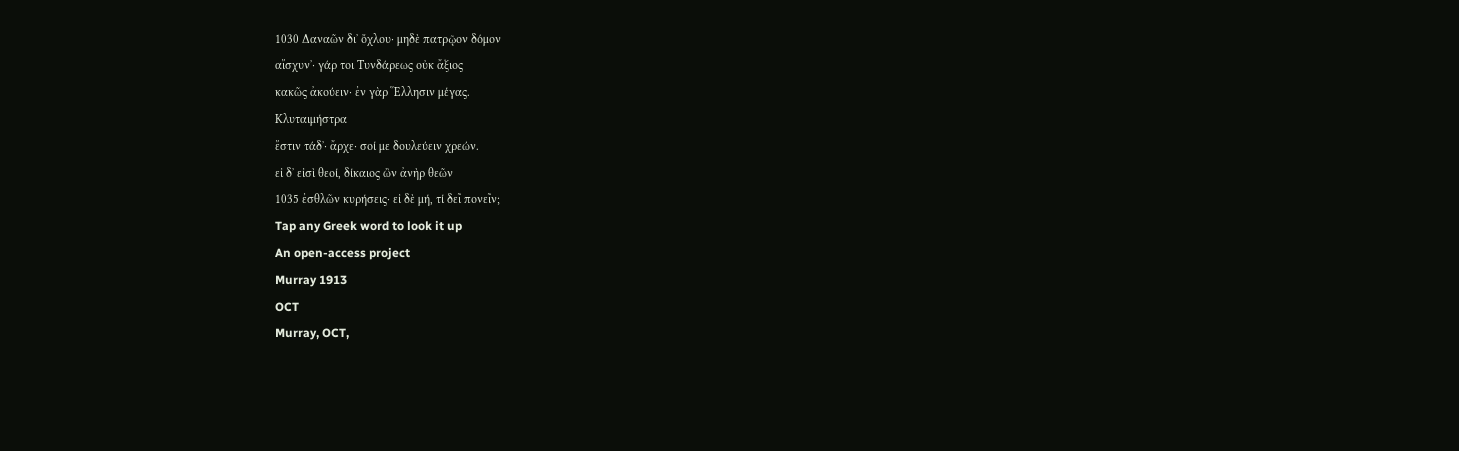1030 Δαναῶν διʼ ὄχλου· μηδὲ πατρῷον δόμον
αἴσχυνʼ· γάρ τοι Τυνδάρεως οὐκ ἄξιος
κακῶς ἀκούειν· ἐν γὰρ Ἕλλησιν μέγας.
Κλυταιμήστρα
ἔστιν τάδʼ· ἄρχε· σοί με δουλεύειν χρεών.
εἰ δʼ εἰσὶ θεοί, δίκαιος ὢν ἀνὴρ θεῶν
1035 ἐσθλῶν κυρήσεις· εἰ δὲ μή, τί δεῖ πονεῖν;
Tap any Greek word to look it up
An open-access project
Murray 1913
OCT
Murray, OCT,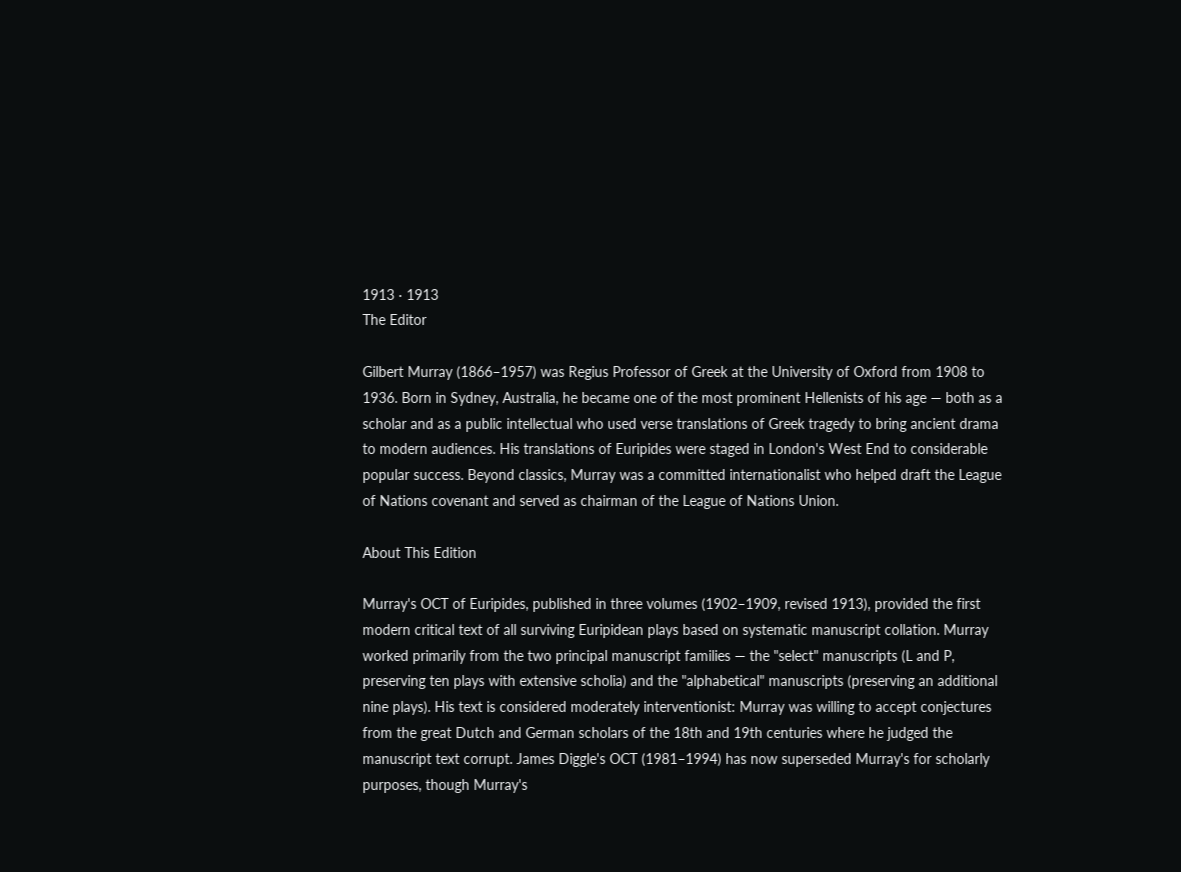1913 · 1913
The Editor

Gilbert Murray (1866–1957) was Regius Professor of Greek at the University of Oxford from 1908 to 1936. Born in Sydney, Australia, he became one of the most prominent Hellenists of his age — both as a scholar and as a public intellectual who used verse translations of Greek tragedy to bring ancient drama to modern audiences. His translations of Euripides were staged in London's West End to considerable popular success. Beyond classics, Murray was a committed internationalist who helped draft the League of Nations covenant and served as chairman of the League of Nations Union.

About This Edition

Murray's OCT of Euripides, published in three volumes (1902–1909, revised 1913), provided the first modern critical text of all surviving Euripidean plays based on systematic manuscript collation. Murray worked primarily from the two principal manuscript families — the "select" manuscripts (L and P, preserving ten plays with extensive scholia) and the "alphabetical" manuscripts (preserving an additional nine plays). His text is considered moderately interventionist: Murray was willing to accept conjectures from the great Dutch and German scholars of the 18th and 19th centuries where he judged the manuscript text corrupt. James Diggle's OCT (1981–1994) has now superseded Murray's for scholarly purposes, though Murray's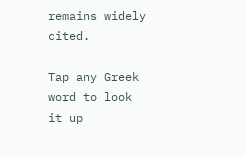remains widely cited.

Tap any Greek word to look it up